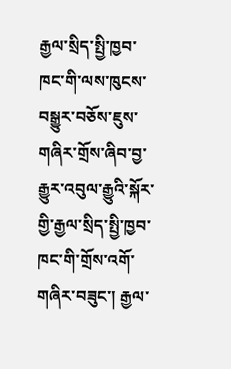རྒྱལ་སྲིད་སྤྱི་ཁྱབ་ཁང་གི་ལས་ཁུངས་བསྒྱུར་བཅོས་ཇུས་གཞིར་གྲོས་ཞིབ་བྱ་རྒྱུར་འབུལ་རྒྱུའི་སྐོར་གྱི་རྒྱལ་སྲིད་སྤྱི་ཁྱབ་ཁང་གི་གྲོས་འགོ་གཞིར་བཟུང་། རྒྱལ་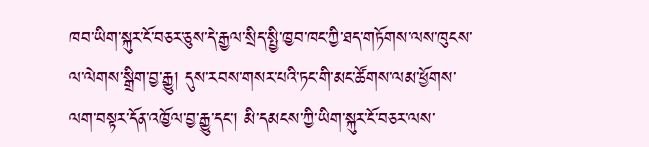ཁབ་ཡིག་སྐུར་ངོ་བཅར་ཅུས་དེ་རྒྱལ་སྲིད་སྤྱི་ཁྱབ་ཁང་ཀྱི་ཐད་གཏོགས་ལས་ཁུངས་ལ་ལེགས་སྒྲིག་བྱ་རྒྱུ། དུས་རབས་གསར་པའི་ཏང་གི་མང་ཚོགས་ལམ་ཕྱོགས་ལག་བསྟར་དོན་འཁྱོལ་བྱ་རྒྱུ་དང་། མི་དམངས་ཀྱི་ཡིག་སྐུར་ངོ་བཅར་ལས་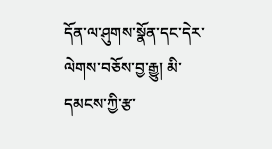དོན་ལ་ཤུགས་སྣོན་དང་དེར་ལེགས་བཅོས་བྱ་རྒྱུ། མི་དམངས་ཀྱི་རྩ་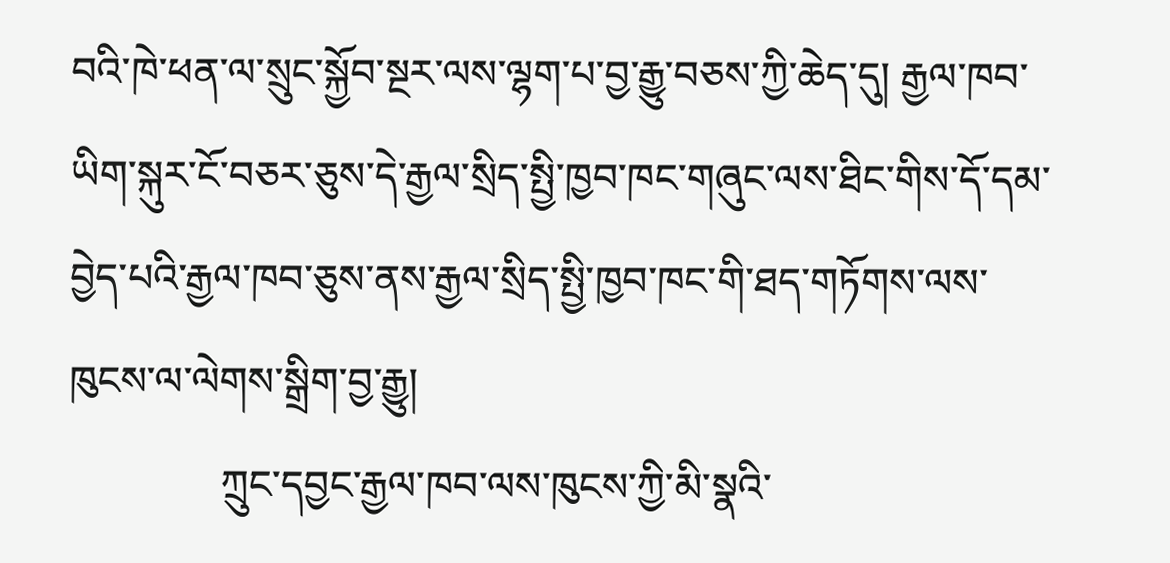བའི་ཁེ་ཕན་ལ་སྲུང་སྐྱོབ་སྔར་ལས་ལྷག་པ་བྱ་རྒྱུ་བཅས་ཀྱི་ཆེད་དུ། རྒྱལ་ཁབ་ཡིག་སྐུར་ངོ་བཅར་ཅུས་དེ་རྒྱལ་སྲིད་སྤྱི་ཁྱབ་ཁང་གཞུང་ལས་ཐིང་གིས་དོ་དམ་བྱེད་པའི་རྒྱལ་ཁབ་ཅུས་ནས་རྒྱལ་སྲིད་སྤྱི་ཁྱབ་ཁང་གི་ཐད་གཏོགས་ལས་ཁུངས་ལ་ལེགས་སྒྲིག་བྱ་རྒྱུ།
               ཀྲུང་དབྱང་རྒྱལ་ཁབ་ལས་ཁུངས་ཀྱི་མི་སྣའི་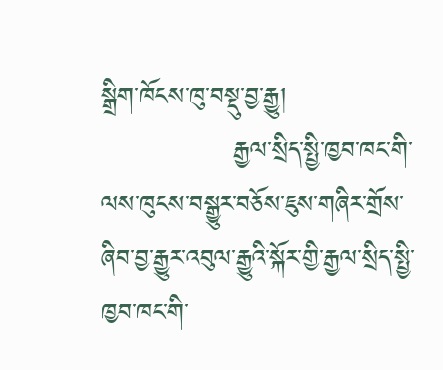སྒྲིག་ཁོངས་ཁུ་བསྡུ་བྱ་རྒྱུ།
               རྒྱལ་སྲིད་སྤྱི་ཁྱབ་ཁང་གི་ལས་ཁུངས་བསྒྱུར་བཅོས་ཇུས་གཞིར་གྲོས་ཞིབ་བྱ་རྒྱུར་འབུལ་རྒྱུའི་སྐོར་གྱི་རྒྱལ་སྲིད་སྤྱི་ཁྱབ་ཁང་གི་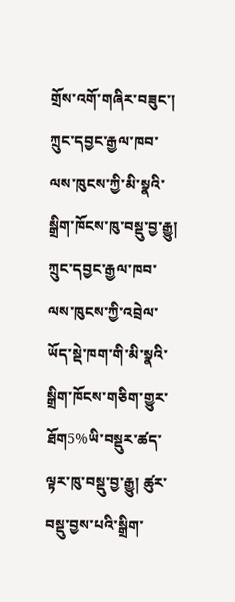གྲོས་འགོ་གཞིར་བཟུང་། ཀྲུང་དབྱང་རྒྱལ་ཁབ་ལས་ཁུངས་ཀྱི་མི་སྣའི་སྒྲིག་ཁོངས་ཁུ་བསྡུ་བྱ་རྒྱུ། ཀྲུང་དབྱང་རྒྱལ་ཁབ་ལས་ཁུངས་ཀྱི་འབྲེལ་ཡོད་སྡེ་ཁག་གི་མི་སྣའི་སྒྲིག་ཁོངས་གཅིག་གྱུར་ཐོག5%ཡི་བསྡུར་ཚད་ལྟར་ཁུ་བསྡུ་བྱ་རྒྱུ། ཚུར་བསྡུ་བྱས་པའི་སྒྲིག་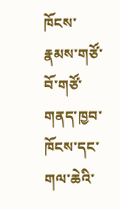ཁོངས་རྣམས་གཙོ་བོ་གཙོ་གནད་ཁྱབ་ཁོངས་དང་གལ་ཆེའི་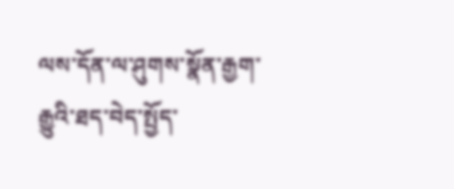ལས་དོན་ལ་ཤུགས་སྣོན་རྒྱག་རྒྱུའི་ཐད་བེད་སྤྱོད་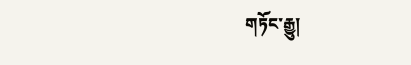གཏོང་རྒྱུ།